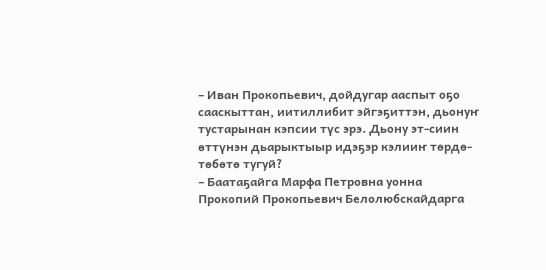– Иван Прокопьевич, дойдугар ааспыт оҕо сааскыттан, иитиллибит эйгэҕиттэн, дьонуҥ тустарынан кэпсии түс эрэ. Дьону эт-сиин өттүнэн дьарыктыыр идэҕэр кэлииҥ төрдө-төбөтө тугуй?
– Баатаҕайга Марфа Петровна уонна Прокопий Прокопьевич Белолюбскайдарга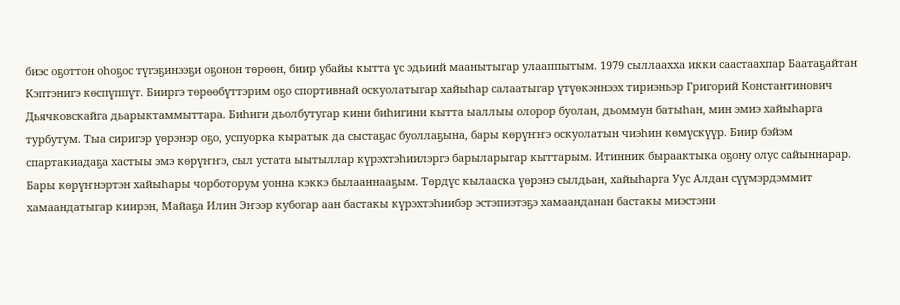биэс оҕоттон оһоҕос түгэҕинээҕи оҕонон төрөөн, биир убайы кытта үс эдьиий маанытыгар улааппытым. 1979 сыллаахха икки саастаахпар Баатаҕайтан Кэптэнигэ көспүппүт. Бииргэ төрөөбүттэрим оҕо спортивнай оскуолатыгар хайыһар салаатыгар үтүөкэннээх тириэньэр Григорий Константинович Дьячковскайга дьарыктаммыттара. Биһиги дьолбутугар кини биһигини кытта ыаллыы олорор буолан, дьоммун батыһан, мин эмиэ хайыһарга турбутум. Тыа сиригэр үөрэнэр оҕо, успуорка кыратык да сыстаҕас буоллаҕына, бары көрүҥҥэ оскуолатын чиэһин көмүскүүр. Биир бэйэм спартакиадаҕа хастыы эмэ көрүҥҥэ, сыл устата ыытыллар күрэхтэһиилэргэ барыларыгар кыттарым. Итинник быраактыка оҕону олус сайыннарар. Бары көрүҥнэртэн хайыһары чорботорум уонна кэккэ былааннааҕым. Төрдүс кылааска үөрэнэ сылдьан, хайыһарга Уус Алдан сүүмэрдэммит хамаандатыгар киирэн, Майаҕа Илин Эҥээр кубогар аан бастакы күрэхтэһиибэр эстэпиэтэҕэ хамаанданан бастакы миэстэни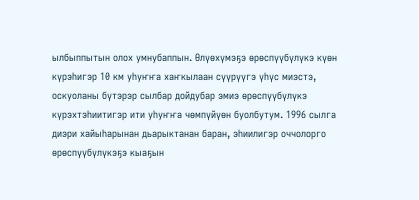ылбыппытын олох умнубаппын. Өлүөхүмэҕэ өрөспүүбүлүкэ күөн күрэһигэр 10 км уһуҥҥа хаҥкылаан сүүрүүгэ үһүс миэстэ, оскуоланы бүтэрэр сылбар дойдубар эмиэ өрөспүүбүлүкэ күрэхтэһиитигэр ити уһуҥҥа чөмпүйүөн буолбутум. 1996 сылга диэри хайыһарынан дьарыктанан баран, эһиилигэр оччолорго өрөспүүбүлүкэҕэ кыаҕын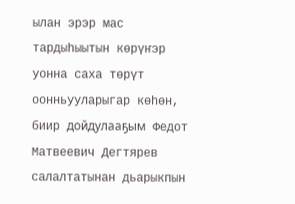ылан эрэр мас тардыһыытын көрүҥэр уонна саха төрүт оонньууларыгар көһөн, биир дойдулааҕым Федот Матвеевич Дегтярев салалтатынан дьарыкпын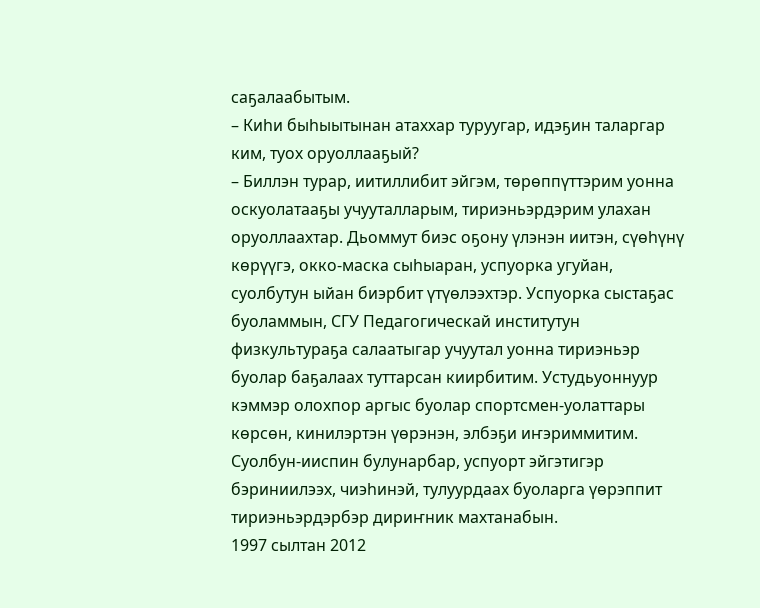саҕалаабытым.
– Киһи быһыытынан атаххар туруугар, идэҕин таларгар ким, туох оруоллааҕый?
– Биллэн турар, иитиллибит эйгэм, төрөппүттэрим уонна оскуолатааҕы учууталларым, тириэньэрдэрим улахан оруоллаахтар. Дьоммут биэс оҕону үлэнэн иитэн, сүөһүнү көрүүгэ, окко-маска сыһыаран, успуорка угуйан, суолбутун ыйан биэрбит үтүөлээхтэр. Успуорка сыстаҕас буоламмын, СГУ Педагогическай институтун физкультураҕа салаатыгар учуутал уонна тириэньэр буолар баҕалаах туттарсан киирбитим. Устудьуоннуур кэммэр олохпор аргыс буолар спортсмен-уолаттары көрсөн, кинилэртэн үөрэнэн, элбэҕи иҥэриммитим. Суолбун-ииспин булунарбар, успуорт эйгэтигэр бэриниилээх, чиэһинэй, тулуурдаах буоларга үөрэппит тириэньэрдэрбэр дириҥник махтанабын.
1997 сылтан 2012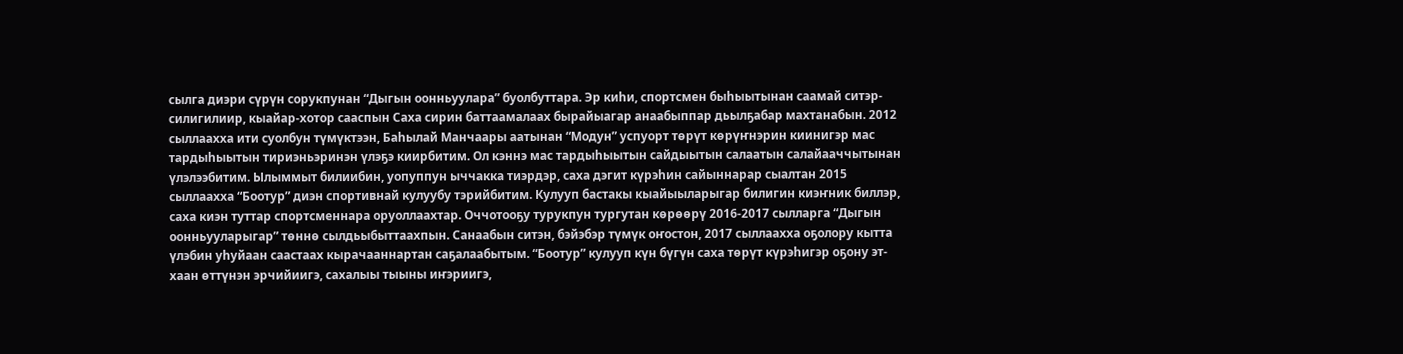сылга диэри сүрүн сорукпунан “Дыгын оонньуулара” буолбуттара. Эр киһи, спортсмен быһыытынан саамай ситэр-силигилиир, кыайар-хотор сааспын Саха сирин баттаамалаах бырайыагар анаабыппар дьылҕабар махтанабын. 2012 сыллаахха ити суолбун түмүктээн, Баһылай Манчаары аатынан “Модун” успуорт төрүт көрүҥнэрин киинигэр мас тардыһыытын тириэньэринэн үлэҕэ киирбитим. Ол кэннэ мас тардыһыытын сайдыытын салаатын салайааччытынан үлэлээбитим. Ылыммыт билиибин, уопуппун ыччакка тиэрдэр, саха дэгит күрэһин сайыннарар сыалтан 2015 сыллаахха “Боотур” диэн спортивнай кулуубу тэрийбитим. Кулууп бастакы кыайыыларыгар билигин киэҥник биллэр, саха киэн туттар спортсменнара оруоллаахтар. Оччотооҕу турукпун тургутан көрөөрү 2016-2017 сылларга “Дыгын оонньууларыгар” төннө сылдьыбыттаахпын. Санаабын ситэн, бэйэбэр түмүк оҥостон, 2017 сыллаахха оҕолору кытта үлэбин уһуйаан саастаах кырачааннартан саҕалаабытым. “Боотур” кулууп күн бүгүн саха төрүт күрэһигэр оҕону эт-хаан өттүнэн эрчийиигэ, сахалыы тыыны иҥэриигэ,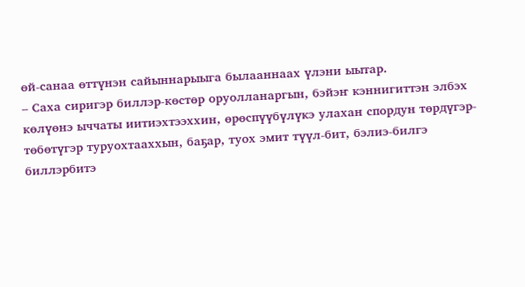өй-санаа өттүнэн сайыннарыыга былааннаах үлэни ыытар.
– Саха сиригэр биллэр-көстөр оруолланаргын, бэйэҥ кэннигиттэн элбэх көлүөнэ ыччаты иитиэхтээххин, өрөспүүбүлүкэ улахан спордун төрдүгэр-төбөтүгэр туруохтааххын, баҕар, туох эмит түүл-бит, бэлиэ-билгэ биллэрбитэ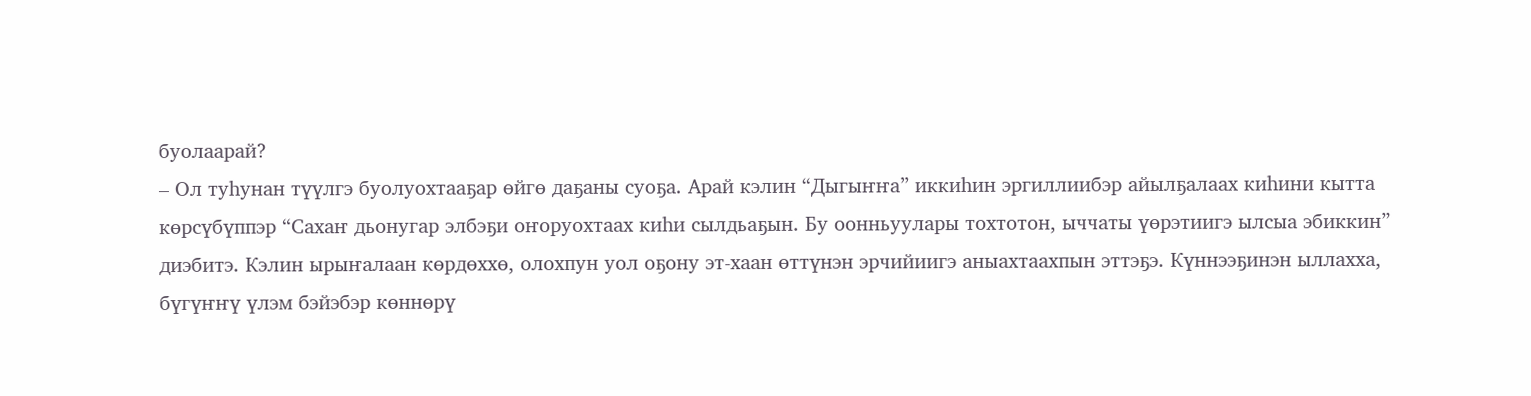буолаарай?
– Ол туһунан түүлгэ буолуохтааҕар өйгө даҕаны суоҕа. Арай кэлин “Дыгыҥҥа” иккиһин эргиллиибэр айылҕалаах киһини кытта көрсүбүппэр “Сахаҥ дьонугар элбэҕи оҥоруохтаах киһи сылдьаҕын. Бу оонньуулары тохтотон, ыччаты үөрэтиигэ ылсыа эбиккин” диэбитэ. Кэлин ырыҥалаан көрдөххө, олохпун уол оҕону эт-хаан өттүнэн эрчийиигэ аныахтаахпын эттэҕэ. Күннээҕинэн ыллахха, бүгүҥҥү үлэм бэйэбэр көннөрү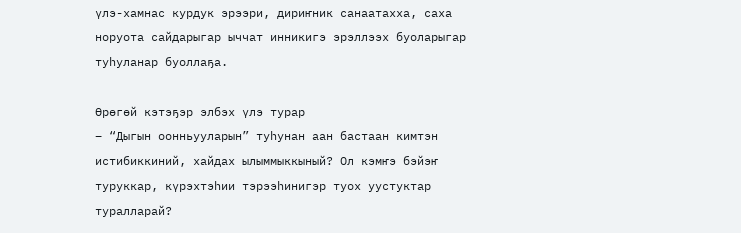үлэ-хамнас курдук эрээри, дириҥник санаатахха, саха норуота сайдарыгар ыччат инникигэ эрэллээх буоларыгар туһуланар буоллаҕа.

Өрөгөй кэтэҕэр элбэх үлэ турар
– “Дыгын оонньууларын” туһунан аан бастаан кимтэн истибиккиний, хайдах ылыммыккыный? Ол кэмҥэ бэйэҥ туруккар, күрэхтэһии тэрээһинигэр туох уустуктар туралларай?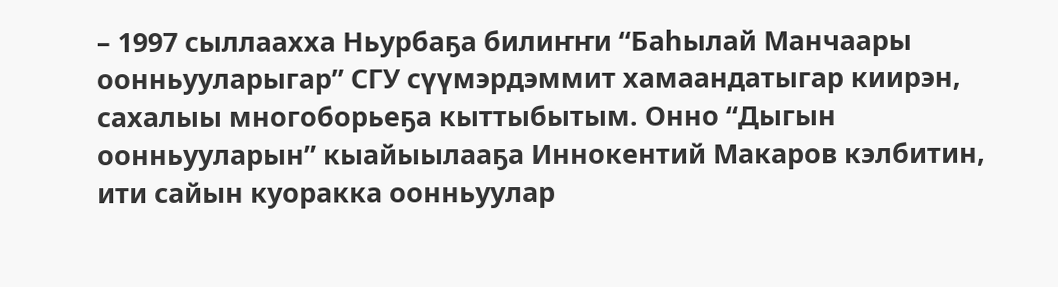– 1997 сыллаахха Ньурбаҕа билиҥҥи “Баһылай Манчаары оонньууларыгар” СГУ сүүмэрдэммит хамаандатыгар киирэн, сахалыы многоборьеҕа кыттыбытым. Онно “Дыгын оонньууларын” кыайыылааҕа Иннокентий Макаров кэлбитин, ити сайын куоракка оонньуулар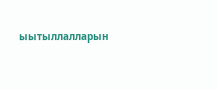ыытыллалларын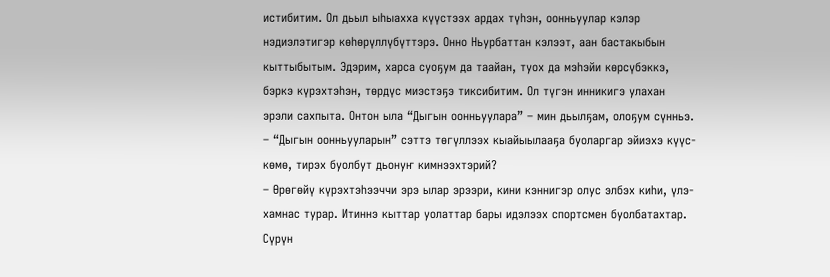истибитим. Ол дьыл ыһыахха күүстээх ардах түһэн, оонньуулар кэлэр нэдиэлэтигэр көһөрүллүбүттэрэ. Онно Ньурбаттан кэлээт, аан бастакыбын кыттыбытым. Эдэрим, харса суоҕум да таайан, туох да мэһэйи көрсүбэккэ, бэркэ күрэхтэһэн, төрдүс миэстэҕэ тиксибитим. Ол түгэн инникигэ улахан эрэли сахпыта. Онтон ыла “Дыгын оонньуулара” – мин дьылҕам, олоҕум сүнньэ.
– “Дыгын оонньууларын” сэттэ төгүллээх кыайыылааҕа буоларгар эйиэхэ күүс-көмө, тирэх буолбут дьонуҥ кимнээхтэрий?
– Өрөгөйү күрэхтэһээччи эрэ ылар эрээри, кини кэннигэр олус элбэх киһи, үлэ-хамнас турар. Итиннэ кыттар уолаттар бары идэлээх спортсмен буолбатахтар. Сүрүн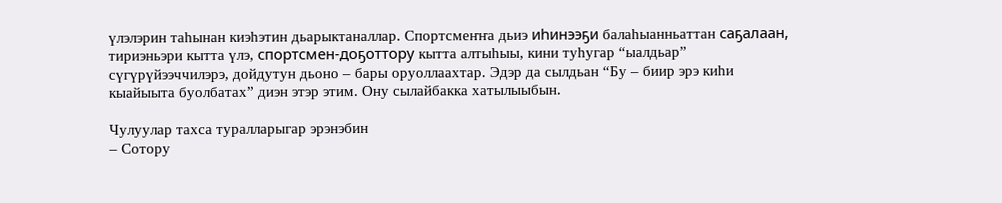үлэлэрин таһынан киэһэтин дьарыктаналлар. Спортсмеҥҥа дьиэ иһинээҕи балаһыанньаттан саҕалаан, тириэньэри кытта үлэ, спортсмен-доҕоттору кытта алтыһыы, кини туһугар “ыалдьар” сүгүрүйээччилэрэ, дойдутун дьоно – бары оруоллаахтар. Эдэр да сылдьан “Бу – биир эрэ киһи кыайыыта буолбатах” диэн этэр этим. Ону сылайбакка хатылыыбын.

Чулуулар тахса туралларыгар эрэнэбин
– Сотору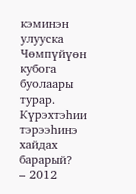кэминэн улууска Чөмпүйүөн кубога буолаары турар. Күрэхтэһии тэрээһинэ хайдах барарый?
– 2012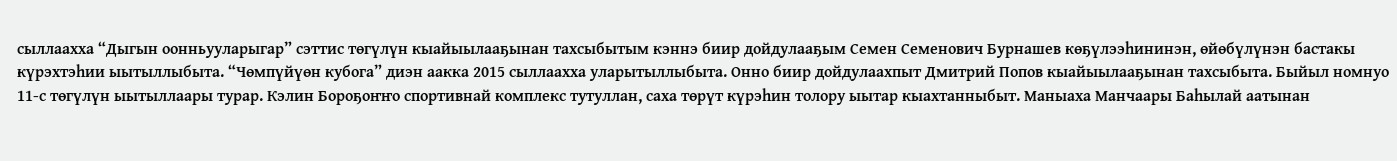сыллаахха “Дыгын оонньууларыгар” сэттис төгүлүн кыайыылааҕынан тахсыбытым кэннэ биир дойдулааҕым Семен Семенович Бурнашев көҕүлээһининэн, өйөбүлүнэн бастакы күрэхтэһии ыытыллыбыта. “Чөмпүйүөн кубога” диэн аакка 2015 сыллаахха уларытыллыбыта. Онно биир дойдулаахпыт Дмитрий Попов кыайыылааҕынан тахсыбыта. Быйыл номнуо 11-с төгүлүн ыытыллаары турар. Кэлин Бороҕоҥҥо спортивнай комплекс тутуллан, саха төрүт күрэһин толору ыытар кыахтанныбыт. Маныаха Манчаары Баһылай аатынан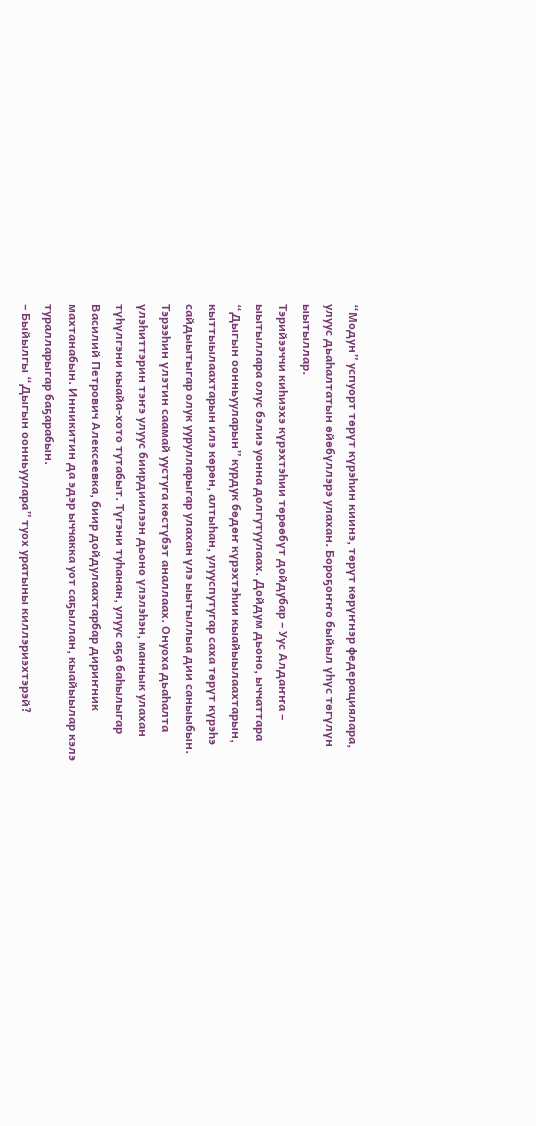“Модун” успуорт төрүт күрэһин киинэ, төрүт көрүҥнэр федерациялара, улуус дьаһалтатын өйөбүллэрэ улахан. Бороҕоҥҥо быйыл үһүс төгүлүн ыытыллар.
Тэрийээччи киһиэхэ күрэхтэһии төрөөбүт дойдубар – Уус Алдаҥҥа – ыытыллара олус бэлиэ уонна долгутуулаах. Дойдум дьоно, ыччаттара “Дыгын оонньууларын” курдук бөдөҥ күрэхтэһии кыайыылаахтарын, кыттыылаахтарын илэ көрөн, алтыһан, улууспутугар саха төрүт күрэһэ сайдыытыгар олук уурулларыгар улахан үлэ ыытыллыа дии саныыбын. Тэрээһин үлэтин саамай уустуга көстүбэт аналлаах. Онуоха дьаһалта үлэһиттэрин тэҥэ улуус биирдиилээн дьоно үлэлэһэн, маннык улахан түһүлгэни кыайа-хото тутабыт. Түгэни туһанан, улуус аҕа баһылыгар Василий Петрович Алексеевка, биир дойдулаахтарбар дириҥник махтанабын. Инникитин да эдэр ыччакка уот саҕыллан, кыайыылар кэлэ туралларыгар баҕарабын.
– Быйылгы “Дыгын оонньуулара” туох уратыны киллэриэхтэрэй?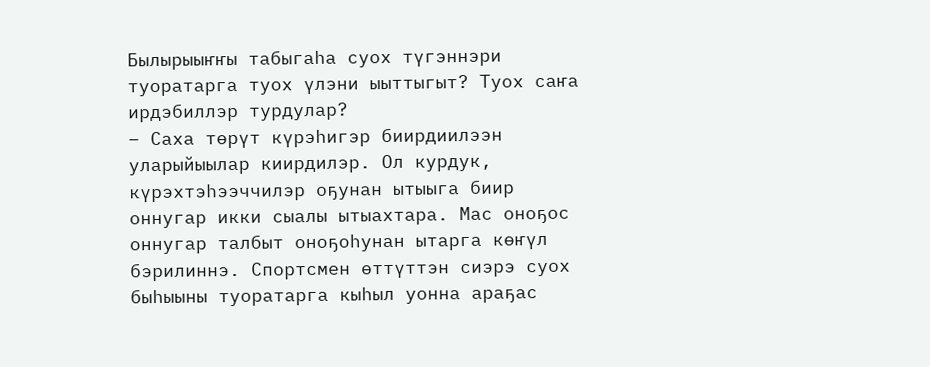Былырыыҥҥы табыгаһа суох түгэннэри туоратарга туох үлэни ыыттыгыт? Туох саҥа ирдэбиллэр турдулар?
– Саха төрүт күрэһигэр биирдиилээн уларыйыылар киирдилэр. Ол курдук, күрэхтэһээччилэр оҕунан ытыыга биир оннугар икки сыалы ытыахтара. Мас оноҕос оннугар талбыт оноҕоһунан ытарга көҥүл бэрилиннэ. Спортсмен өттүттэн сиэрэ суох быһыыны туоратарга кыһыл уонна араҕас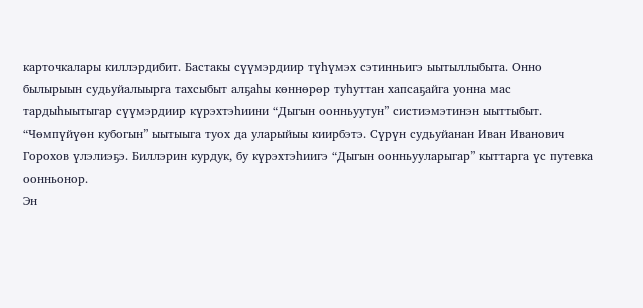карточкалары киллэрдибит. Бастакы сүүмэрдиир түһүмэх сэтинньигэ ыытыллыбыта. Онно былырыын судьуйалыырга тахсыбыт алҕаһы көннөрөр туһуттан хапсаҕайга уонна мас тардыһыытыгар сүүмэрдиир күрэхтэһиини “Дыгын оонньуутун” систиэмэтинэн ыыттыбыт. “Чөмпүйүөн кубогын” ыытыыга туох да уларыйыы киирбэтэ. Сүрүн судьуйанан Иван Иванович Горохов үлэлиэҕэ. Биллэрин курдук, бу күрэхтэһиигэ “Дыгын оонньууларыгар” кыттарга үс путевка оонньонор.
Эн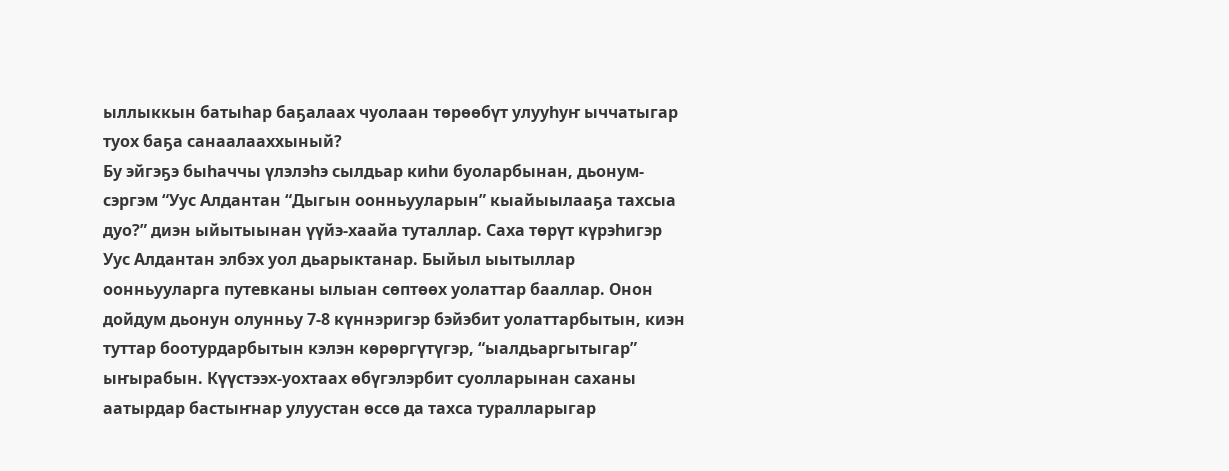ыллыккын батыһар баҕалаах чуолаан төрөөбүт улууһуҥ ыччатыгар туох баҕа санаалааххыный?
Бу эйгэҕэ быһаччы үлэлэһэ сылдьар киһи буоларбынан, дьонум-сэргэм “Уус Алдантан “Дыгын оонньууларын” кыайыылааҕа тахсыа дуо?” диэн ыйытыынан үүйэ-хаайа туталлар. Саха төрүт күрэһигэр Уус Алдантан элбэх уол дьарыктанар. Быйыл ыытыллар оонньууларга путевканы ылыан сөптөөх уолаттар бааллар. Онон дойдум дьонун олунньу 7-8 күннэригэр бэйэбит уолаттарбытын, киэн туттар боотурдарбытын кэлэн көрөргүтүгэр, “ыалдьаргытыгар” ыҥырабын. Күүстээх-уохтаах өбүгэлэрбит суолларынан саханы аатырдар бастыҥнар улуустан өссө да тахса туралларыгар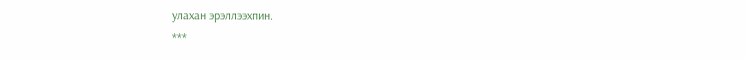улахан эрэллээхпин.
***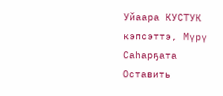Уйаара КУСТУК кэпсэттэ, Мүрү Саһарҕата
Оставить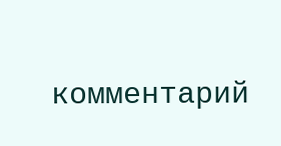комментарий